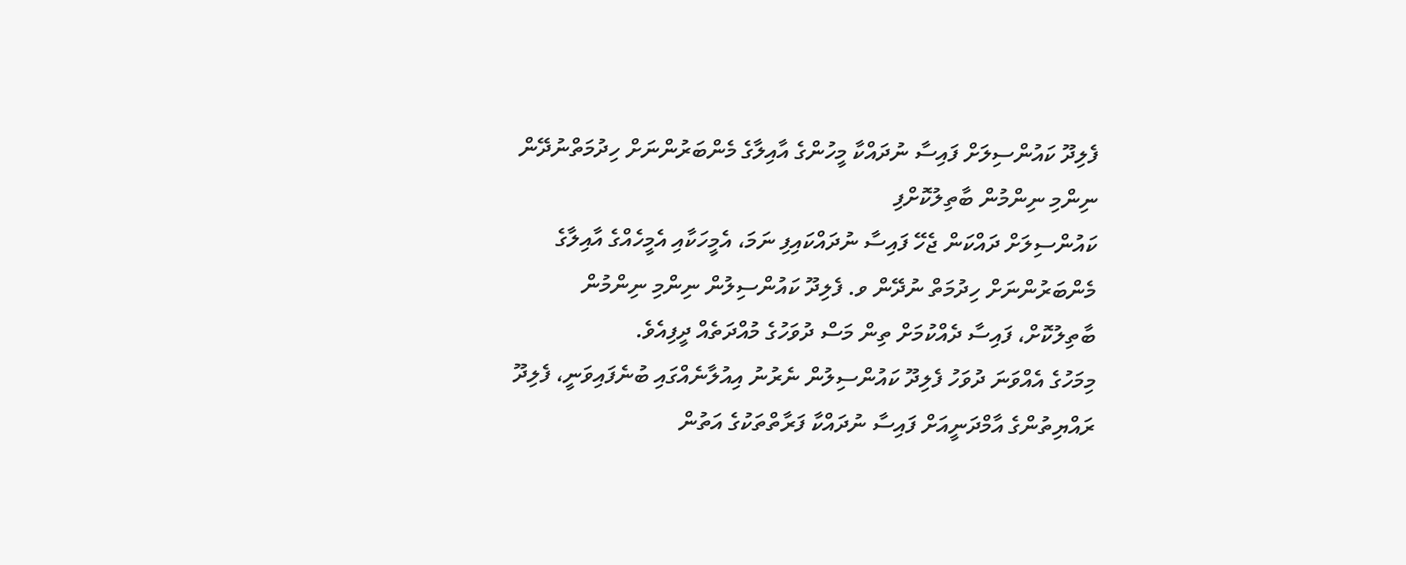ފެލިދޫ ކައުންސިލަށް ފައިސާ ނުދައްކާ މީހުންގެ އާއިލާގެ މެންބަރުންނަށް ހިދުމަތްނުދޭން ނިންމި ނިންމުން ބާތިލުކޮށްފި
ކައުންސިލަށް ދައްކަން ޖެހޭ ފައިސާ ނުދައްކައިފި ނަމަ، އެމީހަކާއި އެމީހެއްގެ އާއިލާގެ މެންބަރުންނަށް ހިދުމަތް ނުދޭން ވ. ފެލިދޫ ކައުންސިލުން ނިންމި ނިންމުން ބާތިލުކޮށް، ފައިސާ ދެއްކުމަށް ތިން މަސް ދުވަހުގެ މުއްދަތެއް ދީފިއެވެ.
މިމަހުގެ އެއްވަނަ ދުވަހު ފެލިދޫ ކައުންސިލުން ނެރުނު އިއުލާނެއްގައި ބުނެފައިވަނީ، ފެލިދޫ ރައްޔިތުންގެ އާމްދަނީއަށް ފައިސާ ނުދައްކާ ފަރާތްތަކުގެ އަތުން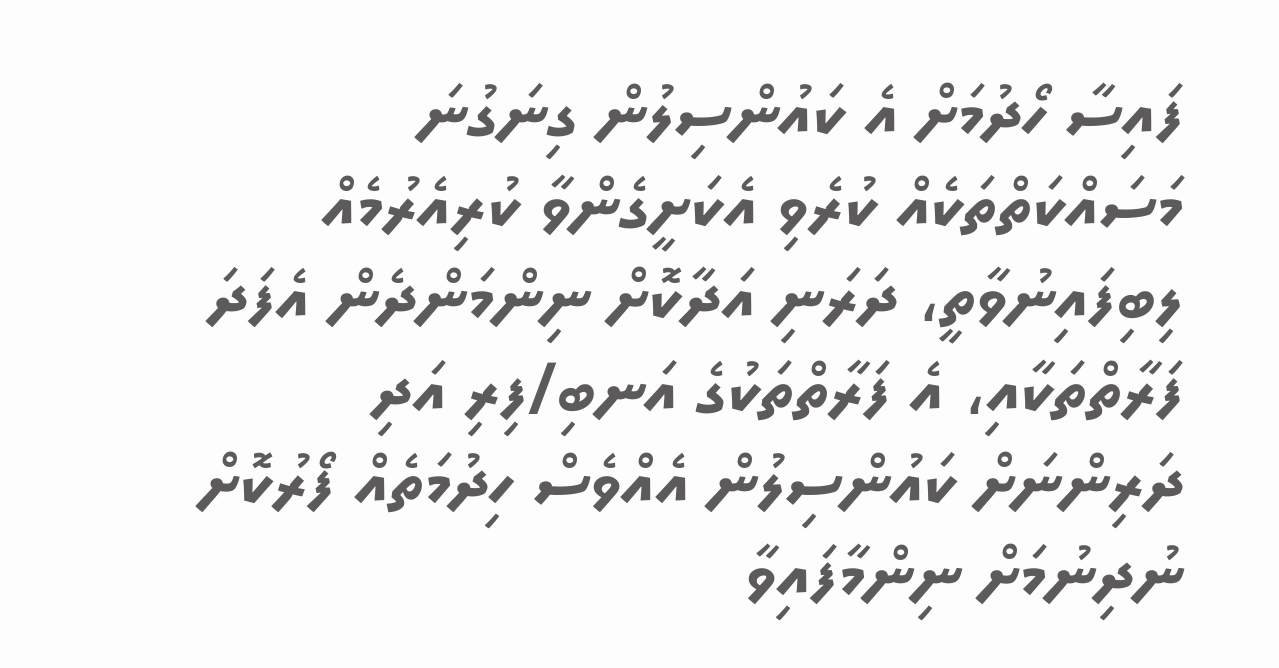ފައިސާ ހޯދުމަށް އެ ކައުންސިލުން ގިނަގުނަ މަސައްކަތްތަކެއް ކުރެވި އެކަށީގެންވާ ކުރިއެރުމެއް ލިބިފައިނުވާތީ، ދަރަނި އަދާކޮށް ނިންމަންދެން އެފަދަ ފަރާތްތަކާއި، އެ ފަރާތްތަކުގެ އަނބި/ފިރި އަދި ދަރިންނަށް ކައުންސިލުން އެއްވެސް ހިދުމަތެއް ފޯރުކޮށް ނުދިނުމަށް ނިންމާފައިވާ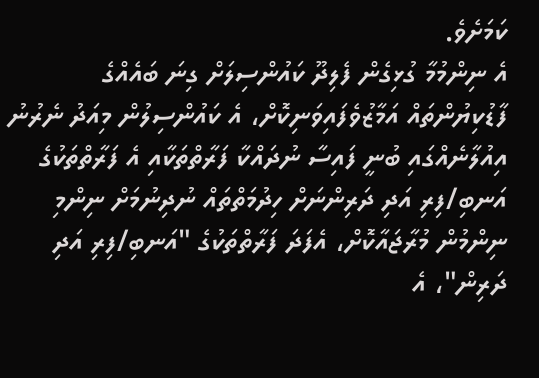ކަމަށެވެ.
އެ ނިންމުމާ ގުޅިގެން ފެލިދޫ ކައުންސިލަށް ގިނަ ބައެއްގެ ފާޑުކިޔުންތައް އަމާޒުވެފައިވަނިކޮށް، އެ ކައުންސިލުން މިއަދު ނެރުނު އިއުލާނެއްގައި ބުނީ ފައިސާ ނުދައްކާ ފަރާތްތަކާއި އެ ފަރާތްތަކުގެ އަނބި/ފިރި އަދި ދަރިންނަށް ހިދުމަތްތައް ނުދިނުމަށް ނިންމި ނިންމުން މުރާޖައާކޮށް، އެފަދަ ފަރާތްތަކުގެ "އަނބި/ފިރި އަދި ދަރިން"، އެ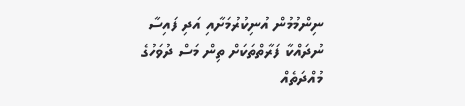ނިންމުމުން އުނިކުރުމަށާއި އަދި ފައިސާ ނުދައްކާ ފަރާތްތަކަށް ތިން މަސް ދުވަހުގެ މުއްދަތެއް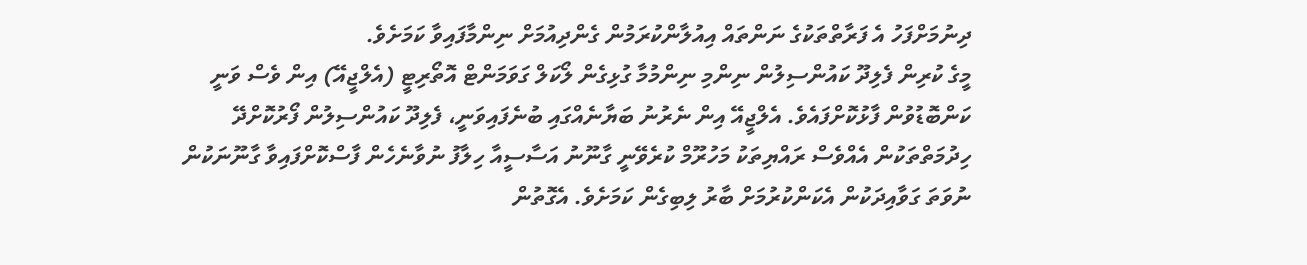ދިނުމަށްފަހު އެ ފަރާތްތަކުގެ ނަންތައް އިއުލާންކުރަމުން ގެންދިއުމަށް ނިންމާފައިވާ ކަމަށެވެ.
މީގެ ކުރިން ފެލިދޫ ކައުންސިލުން ނިންމި ނިންމުމާ ގުޅިގެން ލޯކަލް ގަވަމަންޓް އޮތޯރިޓީ (އެލްޖީއޭ) އިން ވެސް ވަނީ ކަންބޮޑުވުން ފާޅުކޮށްފައެވެ. އެލްޖީއޭ އިން ނެރުނު ބަޔާނެއްގައި ބުނެފައިވަނީ، ފެލިދޫ ކައުންސިލުން ފޯރުކޮށްދޭ ހިދުމަތްތަކުން އެއްވެސް ރައްޔިތަކު މަހުރޫމް ކުރެވޭނީ ގާނޫނު އަސާސީއާ ހިލާފު ނުވާނެހެން ފާސްކޮށްފައިވާ ގާނޫނަކުން ނުވަތަ ގަވާއިދަކުން އެކަންކުރުމަށް ބާރު ލިބިގެން ކަމަށެވެ. އެގޮތުން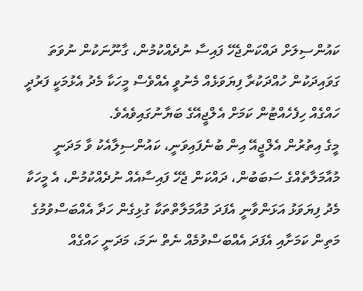ކައުންސިލަށް ދައްކަންޖެހޭ ފައިސާ ނުދެއްކުމުން، ގާނޫނަކުން ނުވަތަ ގަވައިދަކުން ހުއްދަކުރާ ފިޔަވަޅެއް މެނުވީ އެއްވެސް މީހަކާ މެދު އެޅުމަކީ ފަރުދީ ހައްގެއް ހިފެހެއްޓުން ކަމަށް އެލްޖީއޭގެ ބަޔާނުގައިވެއެވެ.
މީގެ އިތުރުން އެލްޖީއޭ އިން ބުނެފައިވަނީ، ކައުންސިލާއެކު ވާ މަދަނީ މުއާމަލާތެއްގެ ސަބަބުން، ދައްކަން ޖެހޭ ފައިސާއެއް ނުދެއްކުމުން، އެ މީހަކާ މެދު ފިޔަވަޅު އަޅަންވާނީ އެފަދަ މުއާމަލާތްތަކާ ގުޅިގެން ހަދާ އެއްބަސްވުމުގެ މަތިން ކަމަށާއި އެފަދަ އެއްބަސްވުމެއް ނެތް ނަމަ، މަދަނީ ހައްގެއް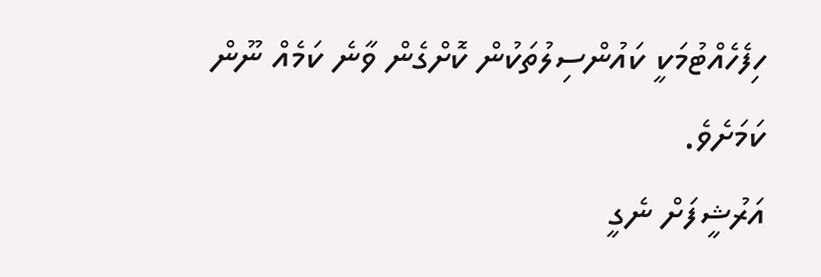ހިފެހެއްޓުމަކީ ކައުންސިލުތަކުން ކޮށްގެން ވާނެ ކަމެއް ނޫން ކަމަށެވެ.
އަރުޝީފަށް ނެގީ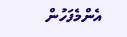އެންމެފަހުން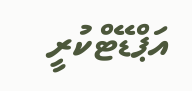އަޕްޑޭޓްކުރީ